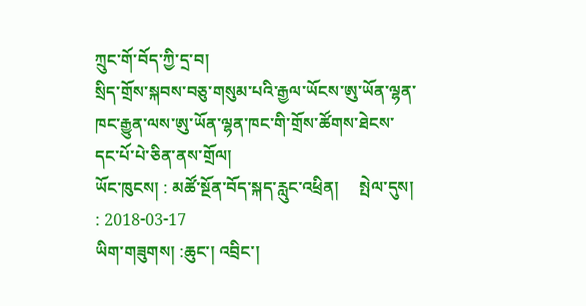ཀྲུང་གོ་བོད་ཀྱི་དྲ་བ།
སྲིད་གྲོས་སྐབས་བཅུ་གསུམ་པའི་རྒྱལ་ཡོངས་ཨུ་ཡོན་ལྷན་ཁང་རྒྱུན་ལས་ཨུ་ཡོན་ལྷན་ཁང་གི་གྲོས་ཚོགས་ཐེངས་དང་པོ་པེ་ཅིན་ནས་གྲོལ།
ཡོང་ཁུངས། : མཚོ་སྔོན་བོད་སྐད་རླུང་འཕྲིན།     སྤེལ་དུས། : 2018-03-17
ཡིག་གཟུགས། :ཆུང་། འབྲིང་།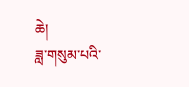ཆེ།
ཟླ་གསུམ་པའི་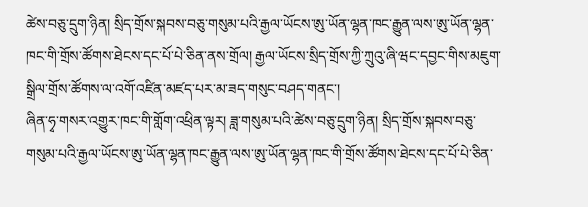ཚེས་བཅུ་དྲུག་ཉིན། སྲིད་གྲོས་སྐབས་བཅུ་གསུམ་པའི་རྒྱལ་ཡོངས་ཨུ་ཡོན་ལྷན་ཁང་རྒྱུན་ལས་ཨུ་ཡོན་ལྷན་ཁང་གི་གྲོས་ཚོགས་ཐེངས་དང་པོ་པེ་ཅིན་ནས་གྲོལ། རྒྱལ་ཡོངས་སྲིད་གྲོས་ཀྱི་ཀྲུའུ་ཞི་ཝང་དབྱང་གིས་མཇུག་སྒྲིལ་གྲོས་ཚོགས་ལ་འགོ་འཛིན་མཛད་པར་མ་ཟད་གསུང་བཤད་གནང་།
ཞིན་ཧྭ་གསར་འགྱུར་ཁང་གི་གློག་འཕྲིན་ལྟར། ཟླ་གསུམ་པའི་ཚེས་བཅུ་དྲུག་ཉིན། སྲིད་གྲོས་སྐབས་བཅུ་གསུམ་པའི་རྒྱལ་ཡོངས་ཨུ་ཡོན་ལྷན་ཁང་རྒྱུན་ལས་ཨུ་ཡོན་ལྷན་ཁང་གི་གྲོས་ཚོགས་ཐེངས་དང་པོ་པེ་ཅིན་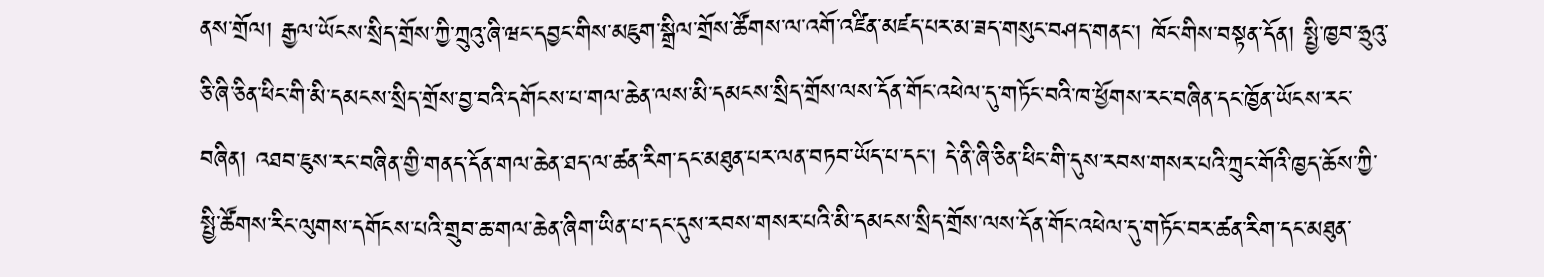ནས་གྲོལ། རྒྱལ་ཡོངས་སྲིད་གྲོས་ཀྱི་ཀྲུའུ་ཞི་ཝང་དབྱང་གིས་མཇུག་སྒྲིལ་གྲོས་ཚོགས་ལ་འགོ་འཛིན་མཛད་པར་མ་ཟད་གསུང་བཤད་གནང་། ཁོང་གིས་བསྟན་དོན། སྤྱི་ཁྱབ་ཧྲུའུ་ཅི་ཞི་ཅིན་ཕིང་གི་མི་དམངས་སྲིད་གྲོས་བྱ་བའི་དགོངས་པ་གལ་ཆེན་ལས་མི་དམངས་སྲིད་གྲོས་ལས་དོན་གོང་འཕེལ་དུ་གཏོང་བའི་ཁ་ཕྱོགས་རང་བཞིན་དང་ཁྱོན་ཡོངས་རང་བཞིན། འཐབ་ཇུས་རང་བཞིན་གྱི་གནད་དོན་གལ་ཆེན་ཐད་ལ་ཚན་རིག་དང་མཐུན་པར་ལན་བཏབ་ཡོད་པ་དང་། དེ་ནི་ཞི་ཅིན་ཕིང་གི་དུས་རབས་གསར་པའི་ཀྲུང་གོའི་ཁྱད་ཆོས་ཀྱི་སྤྱི་ཚོགས་རིང་ལུགས་དགོངས་པའི་གྲུབ་ཆ་གལ་ཆེན་ཞིག་ཡིན་པ་དང་དུས་རབས་གསར་པའི་མི་དམངས་སྲིད་གྲོས་ལས་དོན་གོང་འཕེལ་དུ་གཏོང་བར་ཚན་རིག་དང་མཐུན་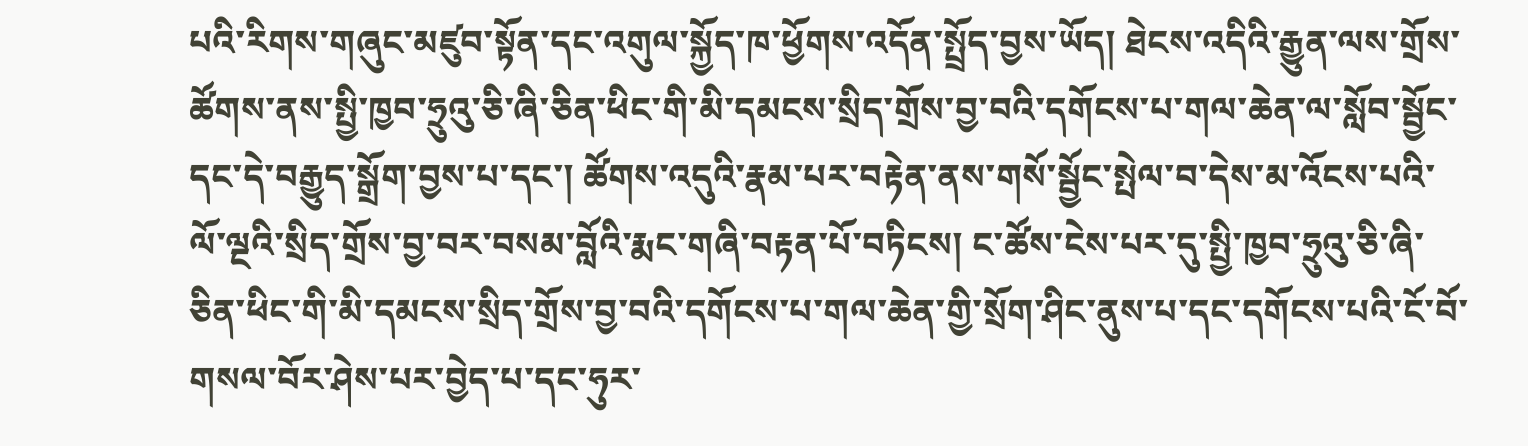པའི་རིགས་གཞུང་མཛུབ་སྟོན་དང་འགུལ་སྐྱོད་ཁ་ཕྱོགས་འདོན་སྤྲོད་བྱས་ཡོད། ཐེངས་འདིའི་རྒྱུན་ལས་གྲོས་ཚོགས་ནས་སྤྱི་ཁྱབ་ཧྲུའུ་ཅི་ཞི་ཅིན་ཕིང་གི་མི་དམངས་སྲིད་གྲོས་བྱ་བའི་དགོངས་པ་གལ་ཆེན་ལ་སློབ་སྦྱོང་དང་དེ་བརྒྱུད་སྒྲོག་བྱས་པ་དང་། ཚོགས་འདུའི་རྣམ་པར་བརྟེན་ནས་གསོ་སྦྱོང་སྤེལ་བ་དེས་མ་འོངས་པའི་ལོ་ལྔའི་སྲིད་གྲོས་བྱ་བར་བསམ་བློའི་རྨང་གཞི་བརྟན་པོ་བཏིངས། ང་ཚོས་ངེས་པར་དུ་སྤྱི་ཁྱབ་ཧྲུའུ་ཅི་ཞི་ཅིན་ཕིང་གི་མི་དམངས་སྲིད་གྲོས་བྱ་བའི་དགོངས་པ་གལ་ཆེན་གྱི་སྲོག་ཤིང་ནུས་པ་དང་དགོངས་པའི་ངོ་བོ་གསལ་བོར་ཤེས་པར་བྱེད་པ་དང་ཧུར་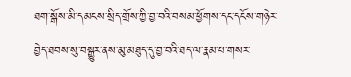ཐག་སྒོས་མི་དམངས་སྲིད་གྲོས་ཀྱི་བྱ་བའི་བསམ་ཕྱོགས་དང་དངོས་གཉེར་བྱེད་ཐབས་སུ་བསྒྱུར་ནས་མུ་མཐུད་དུ་བྱ་བའི་ཐད་ལ་རྣམ་པ་གསར་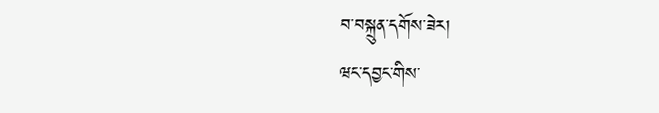བ་བསྐྲུན་དགོས་ཟེར།
ཝང་དབྱང་གིས་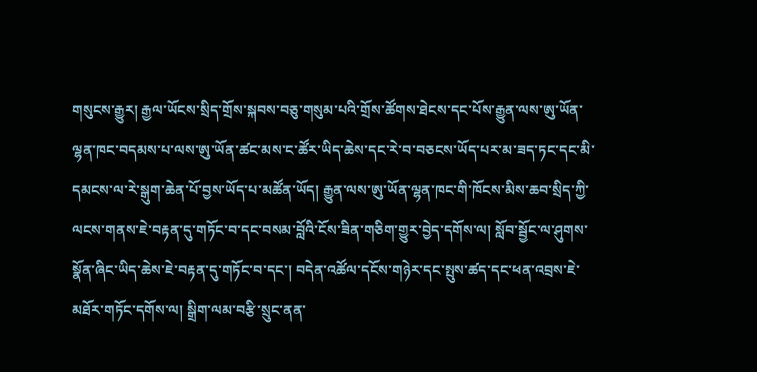གསུངས་རྒྱུར། རྒྱལ་ཡོངས་སྲིད་གྲོས་སྐབས་བཅུ་གསུམ་པའི་གྲོས་ཚོགས་ཐེངས་དང་པོས་རྒྱུན་ལས་ཨུ་ཡོན་ལྷན་ཁང་བདམས་པ་ལས་ཨུ་ཡོན་ཚང་མས་ང་ཚོར་ཡིད་ཆེས་དང་རེ་བ་བཅངས་ཡོད་པར་མ་ཟད་ཏང་དང་མི་དམངས་ལ་རེ་སྒུག་ཆེན་པོ་བྱས་ཡོད་པ་མཚོན་ཡོད། རྒྱུན་ལས་ཨུ་ཡོན་ལྷན་ཁང་གི་ཁོངས་མིས་ཆབ་སྲིད་ཀྱི་ལངས་གནས་ཇེ་བརྟན་དུ་གཏོང་བ་དང་བསམ་བློའི་ངོས་ཟིན་གཅིག་གྱུར་བྱེད་དགོས་ལ། སློབ་སྦྱོང་ལ་ཤུགས་སྣོན་ཞིང་ཡིད་ཆེས་ཇེ་བརྟན་དུ་གཏོང་བ་དང་། བདེན་འཚོལ་དངོས་གཉེར་དང་སྤུས་ཚད་དང་ཕན་འབྲས་ཇེ་མཐོར་གཏོང་དགོས་ལ། སྒྲིག་ལམ་བརྩི་སྲུང་ནན་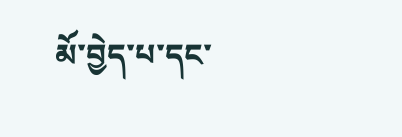མོ་བྱེད་པ་དང་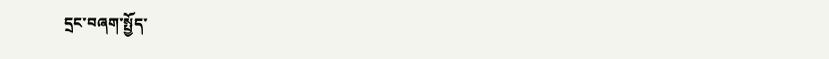དྲང་བཞག་སྤྱོད་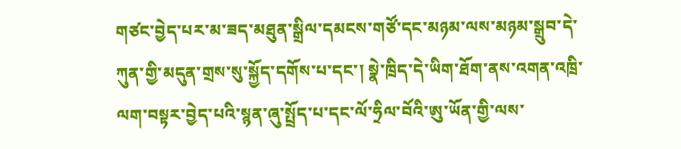གཙང་བྱེད་པར་མ་ཟད་མཐུན་སྒྲིལ་དམངས་གཙོ་དང་མཉམ་ལས་མཉམ་སྒྲུབ་དེ་ཀུན་གྱི་མདུན་གྲས་སུ་སྐྱོད་དགོས་པ་དང་། སྣེ་ཁྲིད་དེ་ཡིག་ཐོག་ནས་འགན་འཁྲི་ལག་བསྟར་བྱེད་པའི་སྙན་ཞུ་སྤྲོད་པ་དང་ལོ་ཧྲིལ་བོའི་ཨུ་ཡོན་གྱི་ལས་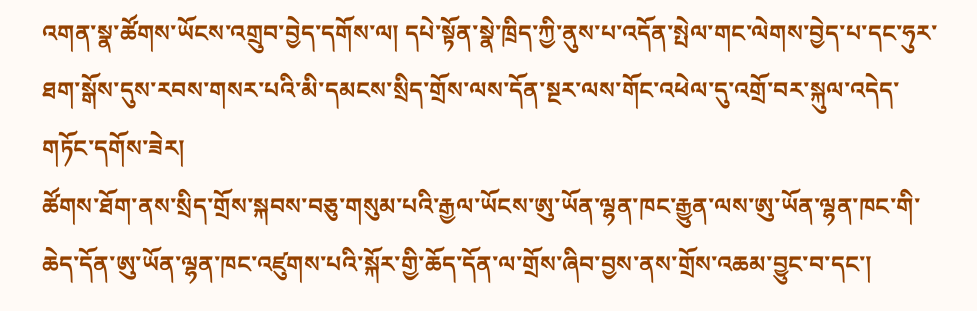འགན་སྣ་ཚོགས་ཡོངས་འགྲུབ་བྱེད་དགོས་ལ། དཔེ་སྟོན་སྣེ་ཁྲིད་ཀྱི་ནུས་པ་འདོན་སྤེལ་གང་ལེགས་བྱེད་པ་དང་ཧུར་ཐག་སྒོས་དུས་རབས་གསར་པའི་མི་དམངས་སྲིད་གྲོས་ལས་དོན་སྔར་ལས་གོང་འཕེལ་དུ་འགྲོ་བར་སྐུལ་འདེད་གཏོང་དགོས་ཟེར།
ཚོགས་ཐོག་ནས་སྲིད་གྲོས་སྐབས་བཅུ་གསུམ་པའི་རྒྱལ་ཡོངས་ཨུ་ཡོན་ལྷན་ཁང་རྒྱུན་ལས་ཨུ་ཡོན་ལྷན་ཁང་གི་ཆེད་དོན་ཨུ་ཡོན་ལྷན་ཁང་འཛུགས་པའི་སྐོར་གྱི་ཆོད་དོན་ལ་གྲོས་ཞིབ་བྱས་ནས་གྲོས་འཆམ་བྱུང་བ་དང་།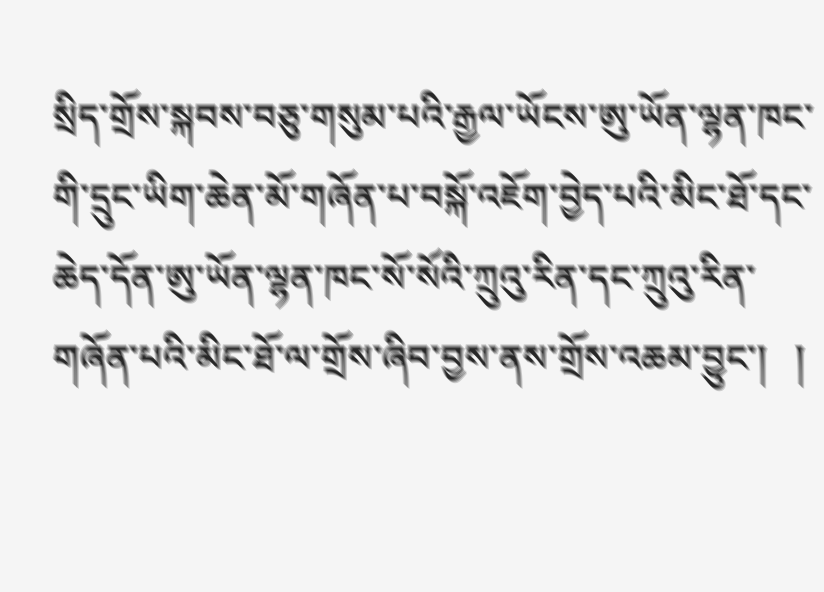སྲིད་གྲོས་སྐབས་བཅུ་གསུམ་པའི་རྒྱལ་ཡོངས་ཨུ་ཡོན་ལྷན་ཁང་གི་དྲུང་ཡིག་ཆེན་མོ་གཞོན་པ་བསྐོ་འཇོག་བྱེད་པའི་མིང་ཐོ་དང་ཆེད་དོན་ཨུ་ཡོན་ལྷན་ཁང་སོ་སོའི་ཀྲུའུ་རིན་དང་ཀྲུའུ་རིན་གཞོན་པའི་མིང་ཐོ་ལ་གྲོས་ཞིབ་བྱས་ནས་གྲོས་འཆམ་བྱུང་།   །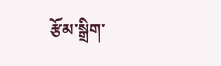རྩོམ་སྒྲིག་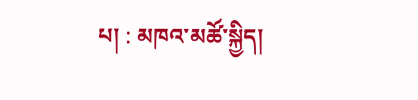པ། : མཁའ་མཚོ་སྐྱིད།